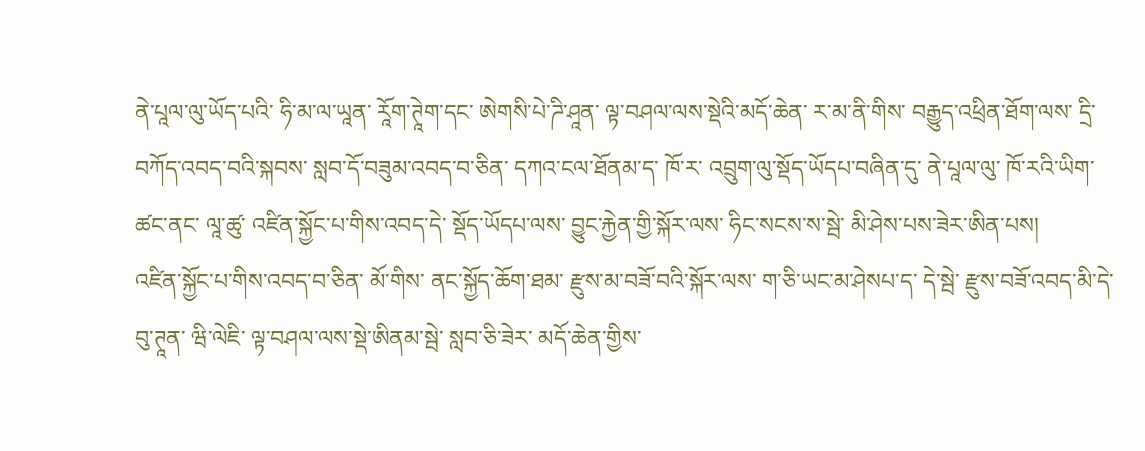ནེ་པཱལ་ལུ་ཡོད་པའི་ ཧི་མ་ལ་ཡཱན་ རཱོག་ཊཱེག་དང་ ཨེགསི་པེ་ཌི་ཤཱན་ ལྟ་བཤལ་ལས་སྡེའི་མདོ་ཆེན་ ར་མ་ནི་གིས་ བརྒྱུད་འཕྲིན་ཐོག་ལས་ དྲི་བཀོད་འབད་བའི་སྐབས་ སླབ་དོ་བཟུམ་འབད་བ་ཅིན་ དཀའ་ངལ་ཐོནམ་ད་ ཁོ་ར་ འབྲུག་ལུ་སྡོད་ཡོདཔ་བཞིན་དུ་ ནེ་པཱལ་ལུ་ ཁོ་རའི་ཡིག་ཚང་ནང་ ལཱ་ཚུ་ འཛིན་སྐྱོང་པ་གིས་འབད་དེ་ སྡོད་ཡོདཔ་ལས་ བྱུང་རྐྱེན་གྱི་སྐོར་ལས་ ཧིང་སངས་ས་སྦེ་ མི་ཤེས་པས་ཟེར་ཨིན་པས།
འཛིན་སྐྱོང་པ་གིས་འབད་བ་ཅིན་ མོ་གིས་ ནང་སྐྱོད་ཆོག་ཐམ་ རྫུས་མ་བཟོ་བའི་སྐོར་ལས་ ག་ཅི་ཡང་མ་ཤེསཔ་ད་ དེ་སྦེ་ རྫུས་བཟོ་འབད་མི་དེ་ བུ་ཊཱན་ ཝི་ལེཇི་ ལྟ་བཤལ་ལས་སྡེ་ཨིནམ་སྦེ་ སླབ་ཅི་ཟེར་ མདོ་ཆེན་གྱིས་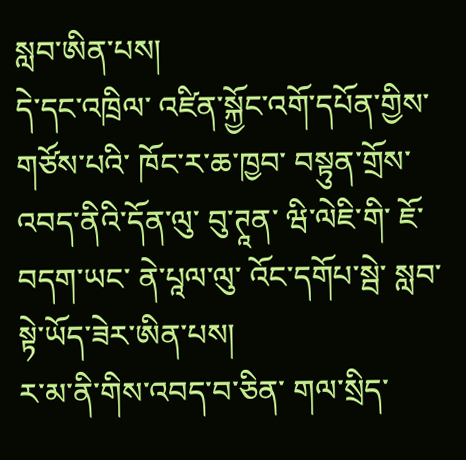སླབ་ཨིན་པས།
དེ་དང་འཁྲིལ་ འཛིན་སྐྱོང་འགོ་དཔོན་གྱིས་གཙོས་པའི་ ཁོང་ར་ཆ་ཁྱབ་ བསྟུན་གྲོས་འབད་ནིའི་དོན་ལུ་ བུ་ཊཱན་ ཝི་ལེཇི་གི་ ཇོ་བདག་ཡང་ ནེ་པཱལ་ལུ་ འོང་དགོཔ་སྦེ་ སླབ་སྟེ་ཡོད་ཟེར་ཨིན་པས།
ར་མ་ནི་གིས་འབད་བ་ཅིན་ གལ་སྲིད་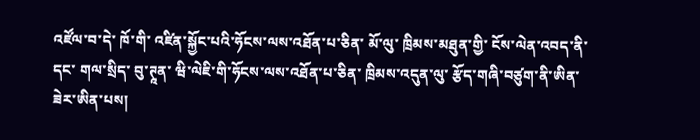འཛོལ་བ་དེ་ ཁོ་གི་ འཛིན་སྐྱོང་པའི་ཧོངས་ལས་འཐོན་པ་ཅིན་ མོ་ལུ་ ཁྲིམས་མཐུན་གྱི་ ངོས་ལེན་འབད་ནི་དང་ གལ་སྲིད་ བུ་ཊཱན་ ཝི་ལེཇི་གི་ཧོངས་ལས་འཐོན་པ་ཅིན་ ཁྲིམས་འདུན་ལུ་ རྩོད་གཞི་བཙུག་ནི་ཨིན་ཟེར་ཨིན་པས།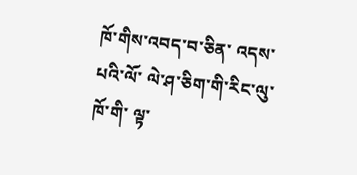ཁོ་གིས་འབད་བ་ཅིན་ འདས་པའི་ལོ་ ལེ་ཤ་ཅིག་གི་རིང་ལུ་ ཁོ་གི་ ལྟ་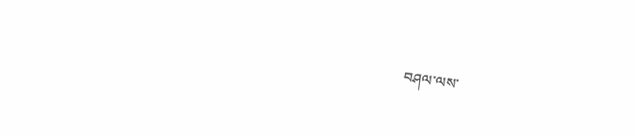བཤལ་ལས་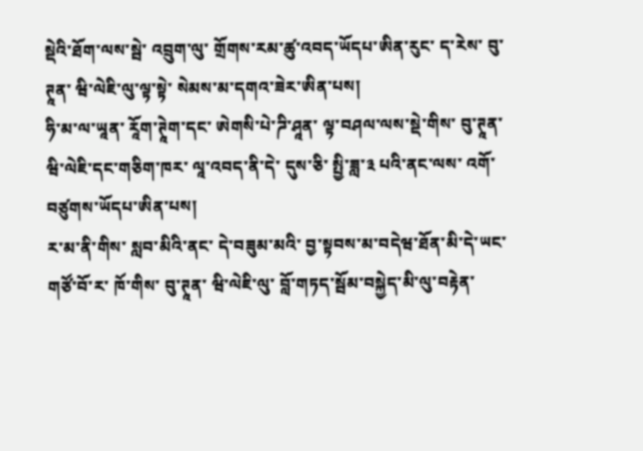སྡེའི་ཐོག་ལས་སྦེ་ འབྲུག་ལུ་ གྲོགས་རམ་ཚུ་འབད་ཡོདཔ་ཨིན་རུང་ ད་རེས་ བུ་ཊཱན་ ཝི་ལེཇི་ལུ་ལྟ་སྟེ་ སེམས་མ་དགའ་ཟེར་ཨིན་པས།
ཧི་མ་ལ་ཡཱན་ རཱོག་ཊཱེག་དང་ ཨེགསི་པེ་ཌི་ཤཱན་ ལྟ་བཤལ་ལས་སྡེ་གིས་ བུ་ཊཱན་ ཝི་ལེཇི་དང་གཅིག་ཁར་ ལཱ་འབད་ནི་དེ་ དུས་ཅི་ སྤྱི་ཟླ་༣ པའི་ནང་ལས་ འགོ་བཙུགས་ཡོདཔ་ཨིན་པས།
ར་མ་ནི་གིས་ སླབ་མིའི་ནང་ དེ་བཟུམ་མའི་ བྱ་སྟབས་མ་བདེཝ་ཐོན་མི་དེ་ཡང་ གཙོ་བོ་ར་ ཁོ་གིས་ བུ་ཊཱན་ ཝི་ལེཇི་ལུ་ བློ་གཏད་སྦོམ་བསྐྱེད་མི་ལུ་བརྟེན་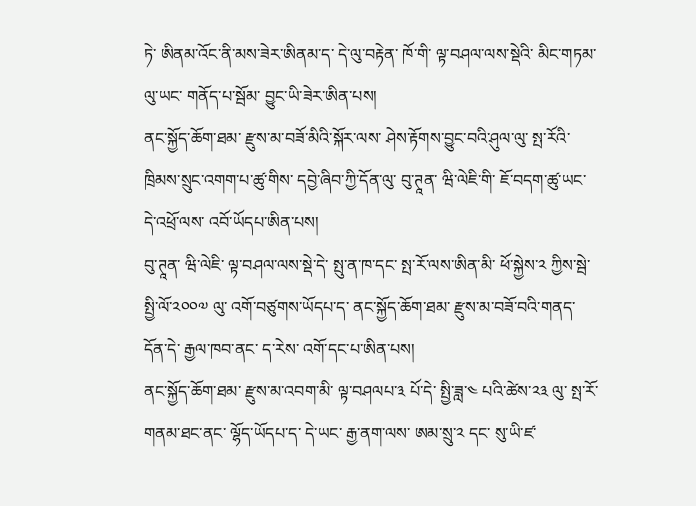ཏེ་ ཨིནམ་འོང་ནི་མས་ཟེར་ཨིནམ་ད་ དེ་ལུ་བརྟེན་ ཁོ་གི་ ལྟ་བཤལ་ལས་སྡེའི་ མིང་གཏམ་ལུ་ཡང་ གནོད་པ་སྦོམ་ བྱུང་ཡི་ཟེར་ཨིན་པས།
ནང་སྐྱོད་ཆོག་ཐམ་ རྫུས་མ་བཟོ་མིའི་སྐོར་ལས་ ཤེས་རྟོགས་བྱུང་བའི་ཤུལ་ལུ་ སྤ་རོའི་ ཁྲིམས་སྲུང་འགག་པ་ཚུ་གིས་ དབྱེ་ཞིབ་ཀྱི་དོན་ལུ་ བུ་ཊཱན་ ཝི་ལེཇི་གི་ ཇོ་བདག་ཚུ་ཡང་ དེ་འཕྲོ་ལས་ འབོ་ཡོདཔ་ཨིན་པས།
བུ་ཊཱན་ ཝི་ལེཇི་ ལྟ་བཤལ་ལས་སྡེ་དེ་ སྤུ་ན་ཁ་དང་ སྤ་རོ་ལས་ཨིན་མི་ ཕོ་སྐྱེས་༢ ཀྱིས་སྦེ་ སྤྱི་ལོ་༢༠༠༧ ལུ་ འགོ་བཙུགས་ཡོདཔ་ད་ ནང་སྐྱོད་ཆོག་ཐམ་ རྫུས་མ་བཟོ་བའི་གནད་དོན་དེ་ རྒྱལ་ཁབ་ནང་ ད་རེས་ འགོ་དང་པ་ཨིན་པས།
ནང་སྐྱོད་ཆོག་ཐམ་ རྫུས་མ་འབག་མི་ ལྟ་བཤལཔ་༣ པོ་དེ་ སྤྱི་ཟླ་༤ པའི་ཚེས་༢༣ ལུ་ སྤ་རོ་གནམ་ཐང་ནང་ ལྷོད་ཡོདཔ་ད་ དེ་ཡང་ རྒྱ་ནག་ལས་ ཨམ་སྲུ་༢ དང་ སུ་ཡི་ཛ་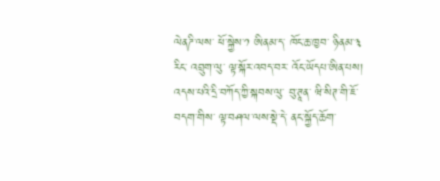ལེནཌི་ལས་ ཕོ་སྐྱེས་༡ ཨིནམ་ད་ ཁོང་ཆ་ཁྱབ་ ཉིནམ་༣ རིང་ འབྲུག་ལུ་ ལྟ་སྐོར་འབད་བར་ འོང་ཡོདཔ་ཨིན་པས།
འདས་པའི་དྲི་བཀོད་ཀྱི་སྐབས་ལུ་ བུ་ཊཱན་ ཝི་སིཊ་གི་ཇོ་བདག་གིས་ ལྟ་བཤལ་ལས་སྡེ་དེ་ ནང་སྐྱོད་ཆོག་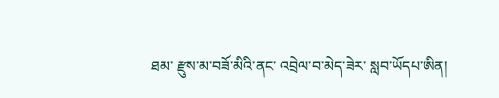ཐམ་ རྫུས་མ་བཟོ་མིའི་ནང་ འབྲེལ་བ་མེད་ཟེར་ སླབ་ཡོདཔ་ཨིན།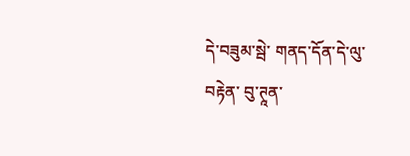དེ་བཟུམ་སྦེ་ གནད་དོན་དེ་ལུ་བརྟེན་ བུ་ཊཱན་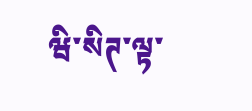ཝི་སིཊ་ལྟ་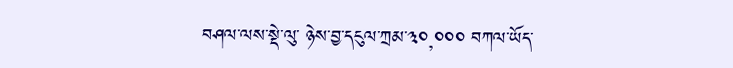བཤལ་ལས་སྡེ་ལུ་ ཉེས་བྱ་དངུལ་ཀྲམ་༣༠,༠༠༠ བཀལ་ཡོད་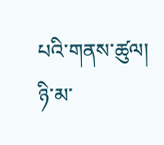པའི་གནས་ཚུལ།
ཉི་མ་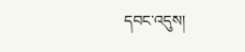དབང་འདུས།